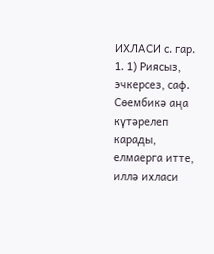ИХЛАСИ с. гар. 1. 1) Риясыз, эчкерсез, саф. Сөембикә аңа күтәрелеп карады, елмаерга итте, иллә ихласи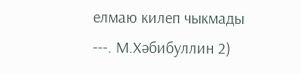елмаю килеп чыкмады ---. М.Хәбибуллин 2)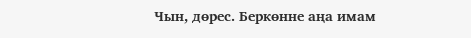Чын, дөрес. Беркөнне аңа имам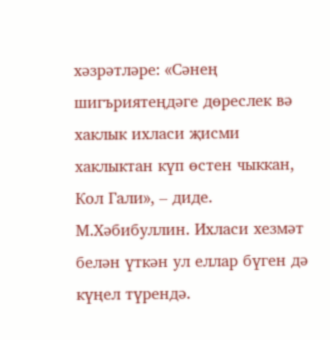хәзрәтләре: «Сәнең шигъриятеңдәге дөреслек вә хаклык ихласи җисми хаклыктан күп өстен чыккан, Кол Гали», – диде. М.Хәбибуллин. Ихласи хезмәт белән үткән ул еллар бүген дә күңел түрендә.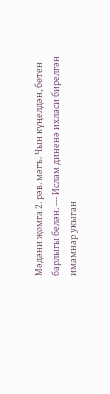Мәдәни җомга 2. рәв. мәгъ. Чын күңелдән, бөтен барлыгы белән. --- Ислам диненә ихласи бирелгән имамнар укыган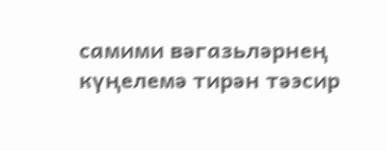самими вәгазьләрнең күңелемә тирән тәэсир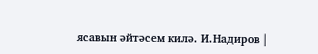ясавын әйтәсем килә. И.Надиров |